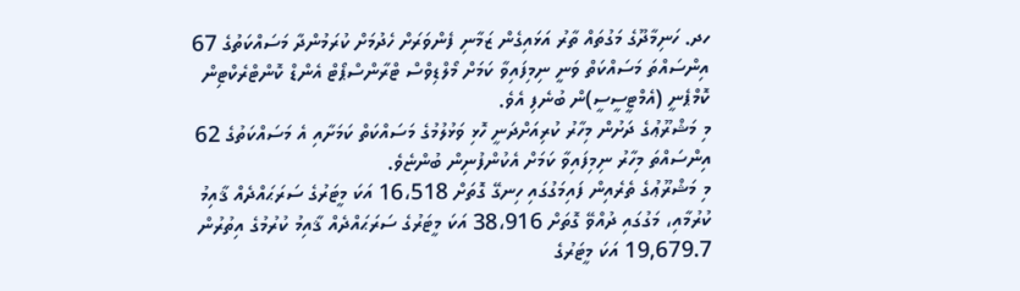ހދ. ހަނިމާދޫގެ މަގުތައް ތާރު އަޅައިގެން ޒަމާނި ފެންވަރަށް ހެދުމަށް ކުރަމުންދާ މަސައްކަތުގެ 67 އިންސައްތަ މަސައްކަތް ވަނީ ނިމިފައިވާ ކަމަށް މޯލްޑިވްސް ޓްރާންސްޕޯޓް އެންޑް ކޮންޓްރެކްޓިން ކޮމްޕެނީ (އެމްޓީސީސީ)ން ބުނެފި އެވެ.
މި މަޝްރޫޢުގެ ދަށުން މިހާރު ކުރިއަށްދަނީ ހޮޅި ވަޅުލުމުގެ މަސައްކަތް ކަމަށާއި އެ މަސައްކަތުގެ 62 އިންސައްތަ މިހާރު ނިމިފައިވާ ކަމަށް އެކުންފުނިން ބުންޏެވެ.
މި މަޝްރޫޢުގެ ތެރެއިން ފައިމަގުގައި ހިނގޭ ގޮތަށް 16،518 އަކަ މީޓަރުގެ ސަރަޙައްދެއް ޤާއިމު ކުރުމާއި، މަގުގައި ދުއްވޭ ގޮތަށް 38،916 އަކަ މީޓަރުގެ ސަރަޙައްދެއް ޤާއިމު ކުރުމުގެ އިތުރުން 19,679.7 އަކަ މީޓަރުގެ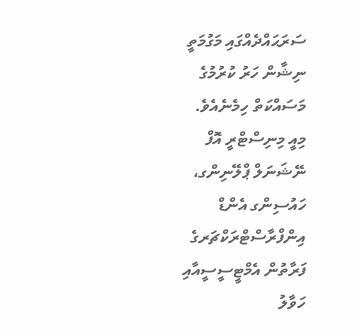ސަރަޙައްދެއްގައި މަގުމަތީ ނިޝާން ހަރު ކުރުމުގެ މަސައްކަތް ހިމެނެއެވެ.
މިއީ މިނިސްޓްރީ އޮފް ނޭޝަނަލް ޕްލޭނިންގ، ހައުސިންގ އެންޑް އިންފްރާސްޓްރަކްޗަރގެ ފަރާތުން އެމްޓީސީސީއާއި ހަވާލު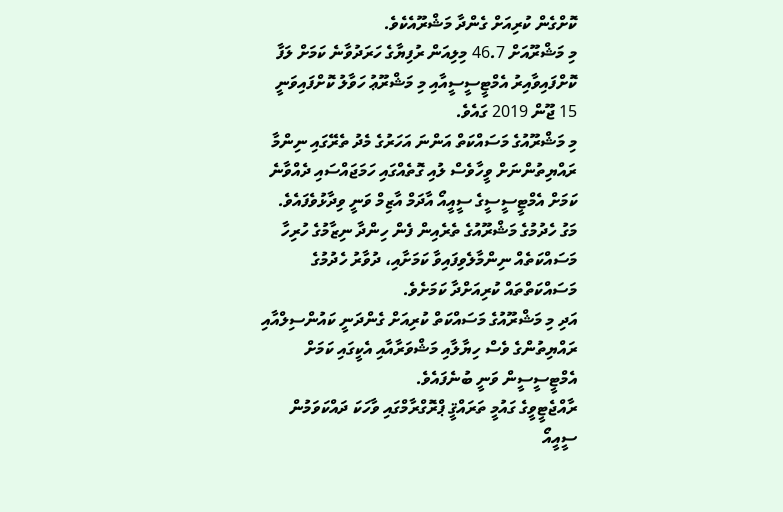ކޮށްގެން ކުރިއަށް ގެންދާ މަޝްރޫއެކެވެ.
މި މަޝްރޫއަށް 46.7 މިލިއަން ރުފިޔާގެ ހަރަދުވާނެ ކަމަށް ލަފާ ކޮށްފައިވާއިރު އެމްޓީސީސީއާއި މި މަޝްރޫޢު ހަވާލު ކޮށްފައިވަނީ 15 ޖޫން 2019 ގައެވެ.
މި މަޝްރޫއުގެ މަސައްކަތް އަންނަ އަހަރުގެ މެދު ތެރޭގައި ނިންމާ ރައްޔިތުންނަށް ވީހާވެސް ލުއި ގޮތެއްގައި ހަމަޖައްސައި ދެއްވާނެ ކަމަށް އެމްޓީސީސީގެ ސީއީއޯ އާދަމް އާޒިމް ވަނީ ވިދާޅުވެފައެވެ.
މަގު ހެދުމުގެ މަޝްރޫއުގެ ތެރެއިން ފެން ހިންދާ ނިޒާމުގެ ހުރިހާ މަސައްކަތެއް ނިންމާލެވިފައިވާ ކަމަށާއި، ދުވާރު ހެދުމުގެ މަސައްކަތްތައް ކުރިއަށްދާ ކަމަށެވެ.
އަދި މި މަޝްރޫއުގެ މަސައްކަތް ކުރިއަށް ގެންދަނީ ކައުންސިލްއާއި ރައްޔިތުންގެ ވެސް ހިޔާލާއި މަޝްވަރާއާއި އެކީގައި ކަމަށް އެމްޓީސީސީން ވަނީ ބުނެފައެވެ.
ރާއްޖެޓީވީގެ ގައުމީ ތަރައްޤީ ޕްރޮގްރާމްގައި ވާހަކަ ދައްކަވަމުން ސީއީއޯ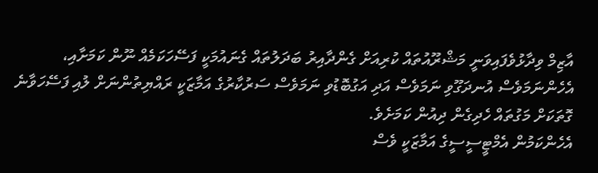އާޒިމް ވިދާޅުވެފައިވަނީ މަޝްރޫއުތައް ކުރިއަށް ގެންދާއިރު ބަދަލުތައް ގެނައުމަކީ ފަސޭހަކަމެއް ނޫން ކަމަށާއި، އެހެންނަމަވެސް އުނދަގޫވި ނަމަވެސް އަދި އަގުބޮޑުވި ނަމަވެސް ސަރުކާރުގެ އަމާޒަކީ ރައްޔިތުންނަށް ލުއި ފަސޭހަވާނެ ގޮތަކަށް މަގުތައް ހެދިގެން ދިއުން ކަމަށެވެ.
އެހެންކަމުން އެމްޓީސީސީގެ އަމާޒަކީ ވެސް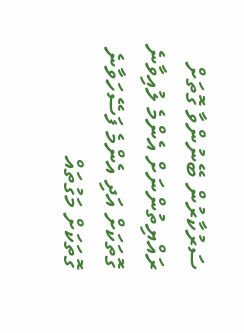ސަރުކާރުން ބޭނުންވާ ގޮތަށް ރައްޔިތުންނަށް އެންމެ ލުއިވާނެ ގޮތަކަށް އަދި އެންމެ ފަސޭހަވާނެ ގޮތަކަށް މަގުތައް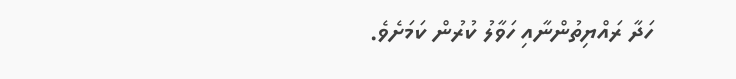ހަދާ ރައްޔިތުންނާއި ހަވާލު ކުރުން ކަމަށެވެ.